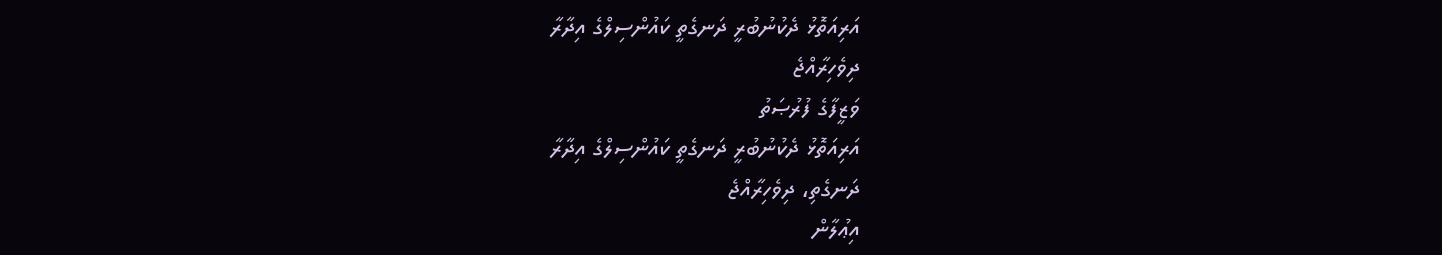އަރިއަތޮޅު ދެކުނުބުރީ ދަނގެތީ ކައުންސިލްގެ އިދާރާ
ދިވެހިރާއްޖެ
ވަޒީފާގެ ފުރުޞަތު
އަރިއަތޮޅު ދެކުނުބުރީ ދަނގެތީ ކައުންސިލްގެ އިދާރާ
ދަނގެތި، ދިވެހިރާއްޖެ
އިޢުލާން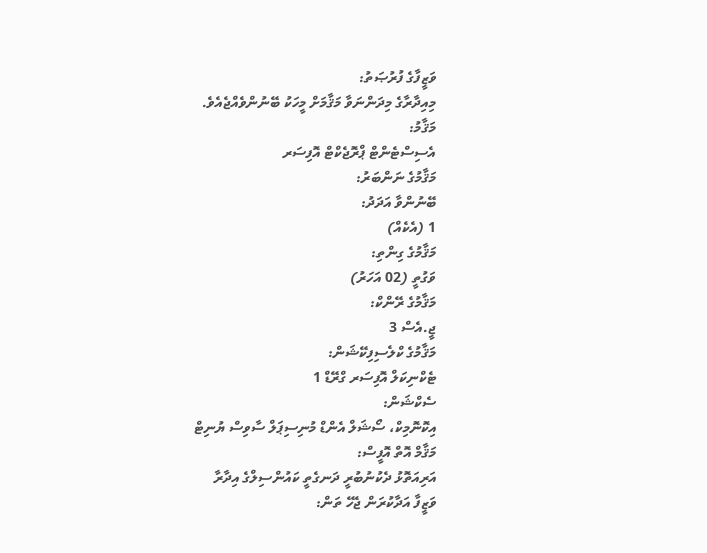ވަޒީފާގެ ފުރުޞަތު:
މިއިދާރާގެ މިދަންނަވާ މަޤާމަށް މީހަކު ބޭނުންވެއްޖެއެވެ.
މަޤާމު:
އެސިސްޓެންޓް ޕްރޮޖެކްޓް އޮފިސަރ
މަޤާމުގެ ނަންބަރު:
ބޭނުންވާ އަދަދު:
1 (އެކެއް)
މަޤާމުގެ ގިންތި:
ވަގުތީ (02 އަހަރު)
މަޤާމުގެ ރޭންކް:
ޖީ.އެސް 3
މަޤާމުގެ ކްލެސިފިކޭޝަން:
ޓެކްނިކަލް އޮފިސަރ ގްރޭޑް 1
ސެކްޝަން:
އިކޮނޮމިކް، ސޯޝަލް އެންޑް މުނިސިޕަލް ސާވިސް ޔުނިޓް
މަޤާމް އޮތް އޮފީސް:
އަރިއަތޮޅު ދެކުނުބުރީ ދަނގެތީ ކައުންސިލްގެ އިދާރާ
ވަޒީފާ އަދާކުރަން ޖެހޭ ތަން: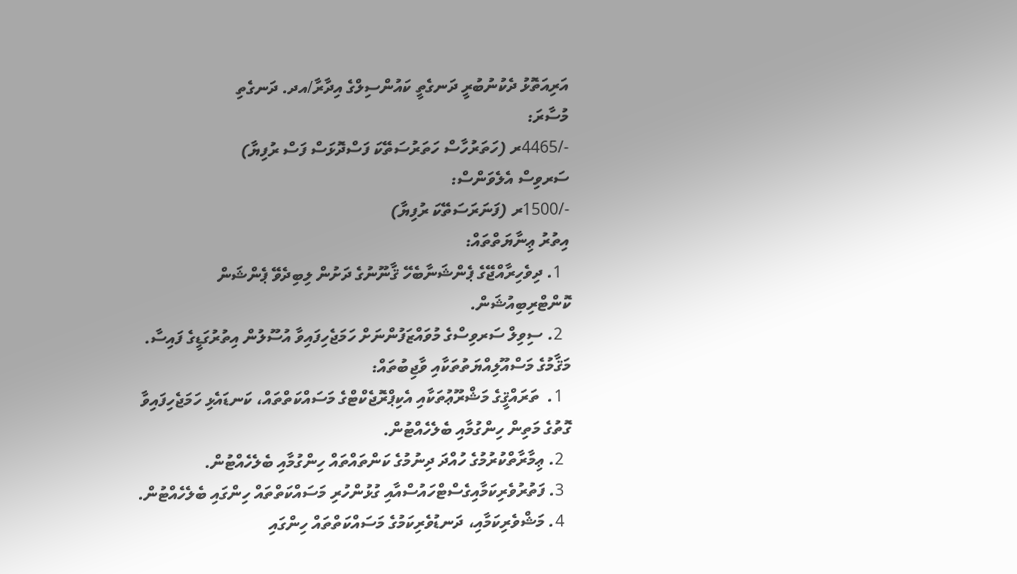އަރިއަތޮޅު ދެކުނުބުރީ ދަނގެތީ ކައުންސިލްގެ އިދާރާ/އދ. ދަނގެތި
މުސާރަ:
-/4465ރ (ހަތަރުހާސް ހަތަރުސަތޭކަ ފަސްދޮޅަސް ފަސް ރުފިޔާ)
ސަރވިސް އެލެވަންސް:
-/1500ރ (ފަނަރަސަތޭކަ ރުފިޔާ)
އިތުރު ޢިނާޔަތްތައް:
  1. ދިވެހިރާއްޖޭގެ ޕެންޝަނާބެހޭ ޤާނޫނުގެ ދަށުން ލިބިދެވޭ ޕެންޝަން ކޮންޓްރިބިއުޝަން.
  2. ސިވިލް ސަރވިސްގެ މުވައްޒަފުންނަށް ހަމަޖެހިފައިވާ އުސޫލުން އިތުރުގަޑީގެ ފައިސާ.
މަޤާމުގެ މަސްއޫލިއްޔަތުތަކާއި ވާޖިބުތައް:
  1.  ތަރައްޤީގެ މަޝްރޫޢުތަކާއި އެކިޕްރޮޖެކްޓްގެ މަސައްކަތްތައް، ކަނޑައެޅި ހަމަޖެހިފައިވާ ގޮތުގެ މަތިން ހިންގުމާއި ބެލެހެއްޓުން.
  2. ޢިމާރާތްކުރުމުގެ ހުއްދަ ދިނުމުގެ ކަންތައްތައް ހިންގުމާއި ބެލެހެއްޓުން.
  3. ފަތުރުވެރިކަމާއިގެސްޓްހައުސްއާއި ގުޅުންހުރި މަސައްކަތްތައް ހިންގައި ބެލެހެއްޓުން.
  4. މަޝްވެރިކަމާއި، ދަނޑުވެރިކަމުގެ މަސައްކަތްތައް ހިންގައި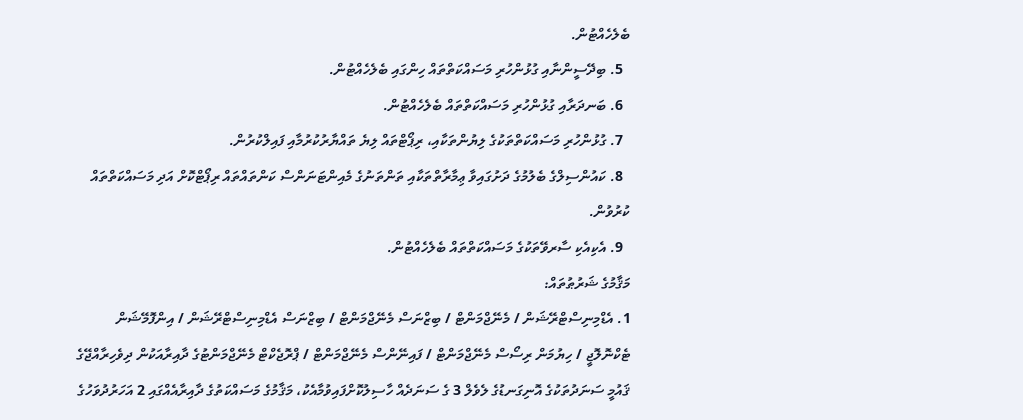ބެލެހެއްޓުން.
  5. ބިދޭސީންނާއި ގުޅުންހުރި މަސައްކަތްތައް ހިންގައި ބެލެހެއްޓުން.
  6. ބަނދަރާއި ގުޅުންހުރި މަސައްކަތްތައް ބެލެހެއްޓުން.
  7. ގުޅުންހުރި މަސައްކަތްތަކުގެ ލިޔުންތަކާއި، ރިޕޯޓްތައް ލިޔެ ތައްޔާރުކުރުމާއި ފައިލްކުރުން.
  8. ކައުންސިލްގެ ބެލުމުގެ ދަށުގައިވާ ޢިމާރާތްތަކާއި ތަންތަނުގެ މެއިންޓަނަންސް ކަންތައްތައް ރިޕޯޓްކޮށް އަދި މަސައްކަތްތައް ކުރުވުން.
  9. އެކިއެކި ސާރވޭތަކުގެ މަސައްކަތްތައް ބެލެހެއްޓުން.
މަޤާމުގެ ޝަރުޠުތައް:
1. އެޑްމިނިސްޓްރޭޝަން / މެނޭޖްމަންޓް / ބިޒްނަސް މެނޭޖްމަންޓް / ބިޒްނަސް އެޑްމިނިސްޓްރޭޝަން / އިންފޮމޭޝަން ޓެކްނޮލޮޖީ / ހިޔުމަން ރިސޯސް މެނޭޖްމަންޓް / ފައިނޭންސް މެނޭޖްމަންޓް / ޕްރޮޖެކްޓް މެނޭޖްމަންޓުގެ ދާއިރާއަކުން ދިވެހިރާއްޖޭގެ ޤައުމީ ސަނަދުތަކުގެ އޮނިގަނޑުގެ ލެވެލް 3 ގެ ސަނަދެއް ހާސިލުކޮށްފައިވުމާއެކު، މަޤާމުގެ މަސައްކަތުގެ ދާއިރާއެއްގައި 2 އަހަރުދުވަހުގެ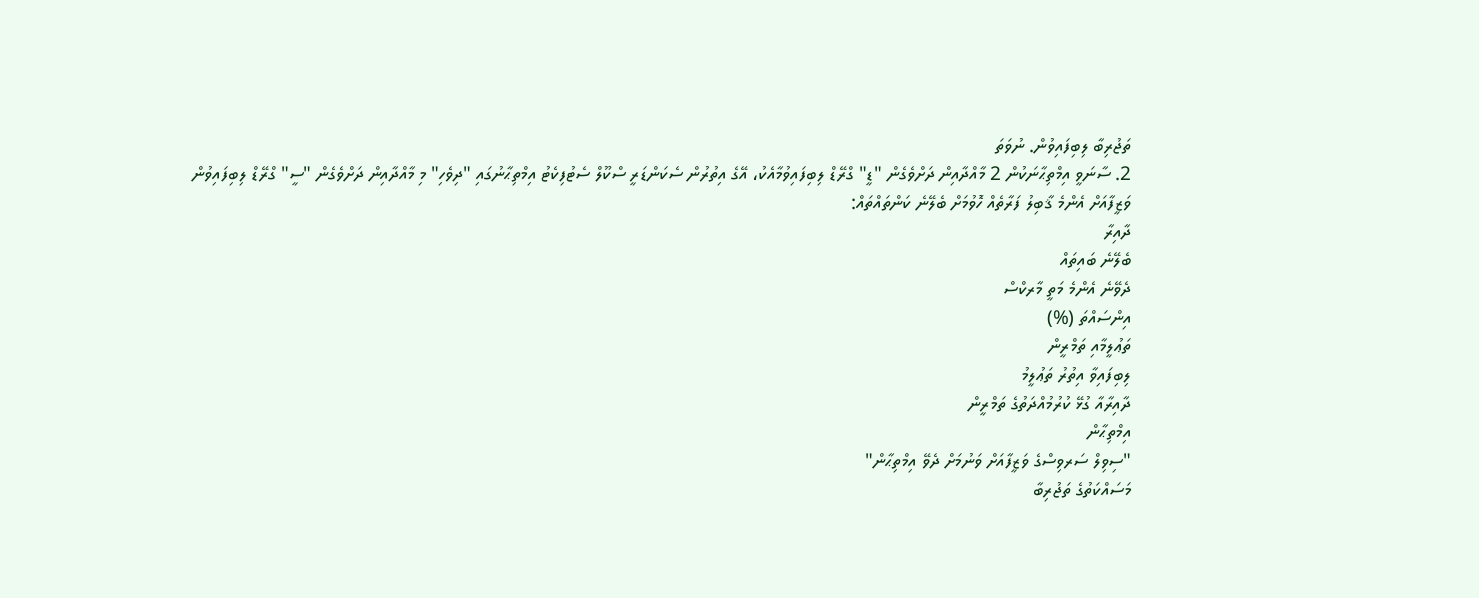ތަޖުރިބާ ލިބިފައިވުން. ނުވަތަ
2. ސާނަވީ އިމްތިޙާނަކުން 2 މާއްދާއިން ދަށްވެގެން "ޑީ" ގްރޭޑް ލިބިފައިވުމާއެކު، އޭގެ އިތުރުން ސެކަންޑަރީ ސްކޫލް ސެޓުފިކެޓު އިމްތިޙާނުގައި "ދިވެހި" މި މާއްދާއިން ދަށްވެގެން "ސީ" ގްރޭޑް ލިބިފައިވުން
ވަޒީފާއަށް އެންމެ ޤާބިލު ފަރާތެއް ހޮވުމަށް ބެލޭނެ ކަންތައްތައް:
ދާއިރާ
ބެލޭނެ ބައިތައް
ދެވޭނެ އެންމެ މަތީ މާރކްސް
އިންސައްތަ (%)
ތަޢުލީމާއި ތަމްރީން
ލިބިފައިވާ އިތުރު ތަޢުލީމު
ދާއިރާއާ ގުޅޭ ކުރުމުއްދަތުގެ ތަމްރީން
އިމްތިޙާން
"ސިވިލް ސަރވިސްގެ ވަޒީފާއަށް ވަނުމަށް ދެވޭ އިމްތިޙާން"
މަސައްކަތުގެ ތަޖުރިބާ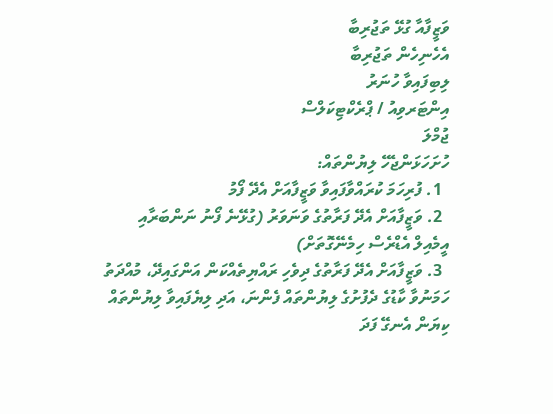ވަޒީފާއާ ގުޅޭ ތަޖުރިބާ
އެހެނިހެން ތަޖުރިބާ
ލިބިފައިވާ ހުނަރު
އިންޓަރވިއު / ޕްރެކްޓިކަލްސް
ޖުމްލަ
ހުށަހަޅަންޖެހޭ ލިޔުންތައް:
  1. ފުރިހަމަ ކުރައްވާފައިވާ ވަޒީފާއަށް އެދޭ ފޯމު
  2. ވަޒީފާއަށް އެދޭ ފަރާތުގެ ވަނަވަރު (ގުޅޭނެ ފޯނު ނަންބަރާއި އީމެއިލް އެޑްރެސް ހިމެނޭގޮތަށް)
  3. ވަޒީފާއަށް އެދޭ ފަރާތުގެ ދިވެހި ރައްޔިތެއްކަން އަންގައިދޭ، މުއްދަތު ހަމަނުވާ ކާޑުގެ ދެފުށުގެ ލިޔުންތައް ފެންނަ، އަދި ލިޔެފައިވާ ލިޔުންތައް ކިޔަން އެނގޭ ފަދަ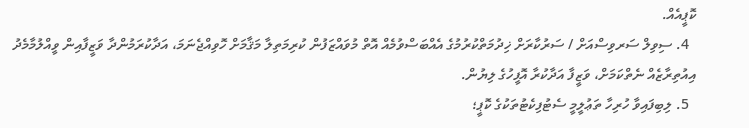ކޮޕީއެއް.
  4. ސިވިލް ސަރވިސްއަށް / ސަރުކާރަށް ޚިދުމަތްކުރުމުގެ އެއްބަސްވުމެއް އޮތް މުވައްޒަފުން ކުރިމަތިލާ މަޤާމަށް ހޮވިއްޖެނަމަ، އަދާކުރަމުންދާ ވަޒީފާއިން ވީއްލުމާމެދު އިއުތިރާޒެއް ނެތްކަމަށް، ވަޒީފާ އަދާކުރާ އޮފީހުގެ ލިޔުން.
  5. ލިބިފައިވާ ހުރިހާ ތަޢުލީމީ ސެޓުފިކެޓުތަކުގެ ކޮޕީ؛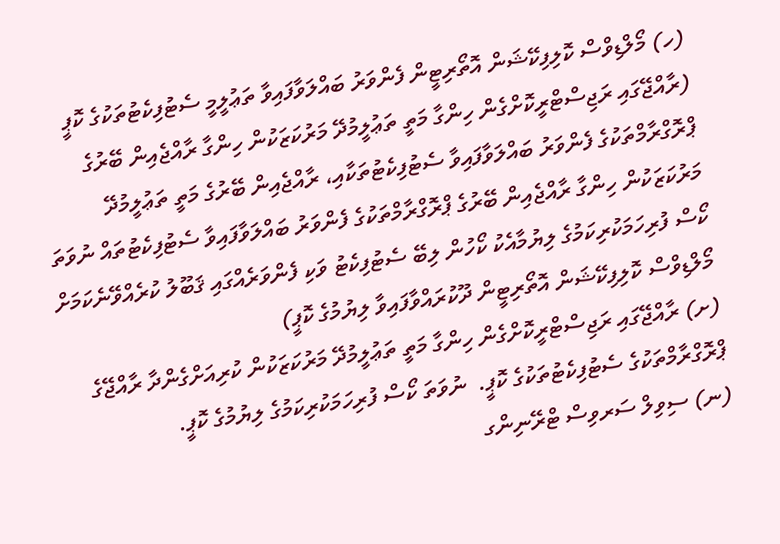(ހ) މޯލްޑިވްސް ކޮލިފިކޭޝަން އޮތޯރިޓީން ފެންވަރު ބައްލަވާފައިވާ ތަޢުލީމީ ސެޓުފިކެޓުތަކުގެ ކޮޕީ (ރާއްޖޭގައި ރަޖިސްޓްރީކޮށްގެން ހިންގާ މަތީ ތަޢުލީމުދޭ މަރުކަޒަކުން ހިންގާ ރާއްޖެއިން ބޭރުގެ ޕްރޮގްރާމްތަކުގެ ފެންވަރު ބައްލަވާފައިވާ ސެޓުފިކެޓުތަކާއި، ރާއްޖެއިން ބޭރުގެ މަތީ ތަޢުލީމުދޭ މަރުކަޒަކުން ހިންގާ ރާއްޖެއިން ބޭރުގެ ޕްރޮގްރާމްތަކުގެ ފެންވަރު ބައްލަވާފައިވާ ސެޓުފިކެޓުތައް ނުވަތަ ކޯސް ފުރިހަމަކުރިކަމުގެ ލިޔުމާއެކު ކޯހުން ލިބޭ ސެޓުފިކެޓު ވަކި ފެންވަރެއްގައި ޤަބޫލު ކުރެއްވޭނެކަމަށް މޯލްޑިވްސް ކޮލިފިކޭޝަން އޮތޯރިޓީން ދޫކުރައްވާފައިވާ ލިޔުމުގެ ކޮޕީ)
(ށ) ރާއްޖޭގައި ރަޖިސްޓްރީކޮށްގެން ހިންގާ މަތީ ތަޢުލީމުދޭ މަރުކަޒަކުން ކުރިއަށްގެންދާ ރާއްޖޭގެ ޕްރޮގްރާމްތަކުގެ ސެޓުފިކެޓުތަކުގެ ކޮޕީ.  ނުވަތަ ކޯސް ފުރިހަމަކުރިކަމުގެ ލިޔުމުގެ ކޮޕީ.
(ނ) ސިވިލް ސަރވިސް ޓްރޭނިންގ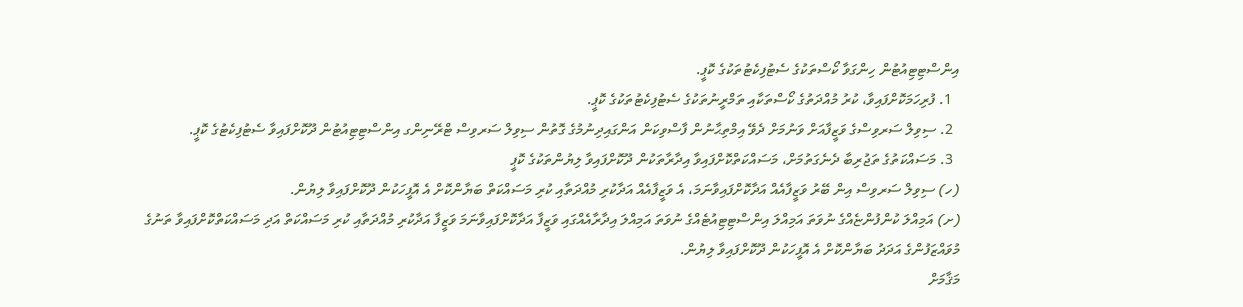އިންސްޓިޓިއުޓުން ހިންގަވާ ކޯސްތަކުގެ ސެޓުފިކެޓުތަކުގެ ކޮޕީ.
  1. ފުރިހަމަކޮށްފައިވާ، ކުރު މުއްދަތުގެ ކޯސްތަކާއި ތަމްރީނުތަކުގެ ސެޓުފިކެޓުތަކުގެ ކޮޕީ.
  2. ސިވިލް ސަރވިސްގެ ވަޒީފާއަށް ވަނުމަށް ދެވޭ އިމްތިޙާނުން ފާސްވިކަން އަންގައިދިނުމުގެ ގޮތުން ސިވިލް ސަރވިސް ޓްރޭނިންގ އިންސްޓިޓިއުޓުން ދޫކޮށްފައިވާ ސެޓުފިކެޓުގެ ކޮޕީ.
  3. މަސައްކަތުގެ ތަޖުރިބާ ދެނެގަތުމަށް، މަސައްކަތްކޮށްފައިވާ އިދާރާތަކުން ދޫކޮށްފައިވާ ލިޔުންތަކުގެ ކޮޕީ
(ހ) ސިވިލް ސަރވިސް އިން ބޭރު ވަޒީފާއެއް އަދާކޮށްފައިވާނަމަ، އެ ވަޒީފާއެއް އަދާކުރި މުއްދަތާއި ކުރި މަސައްކަތް ބަޔާންކޮށް އެ އޮފީހަކުން ދޫކޮށްފައިވާ ލިޔުން.
(ށ) އަމިއްލަ ކުންފުންޏެއްގެ ނުވަތަ އަމިއްލަ އިންސްޓިޓިއުޓެއްގެ ނުވަތަ އަމިއްލަ އިދާރާއެއްގައި ވަޒީފާ އަދާކޮށްފައިވާނަމަ ވަޒީފާ އަދާކުރި މުއްދަތާއި ކުރި މަސައްކަތް އަދި މަސައްކަތްކޮށްފައިވާ ތަނުގެ މުވައްޒަފުންގެ އަދަދު ބަޔާންކޮށް އެ އޮފީހަކުން ދޫކޮށްފައިވާ ލިޔުން.
މަޤާމަށް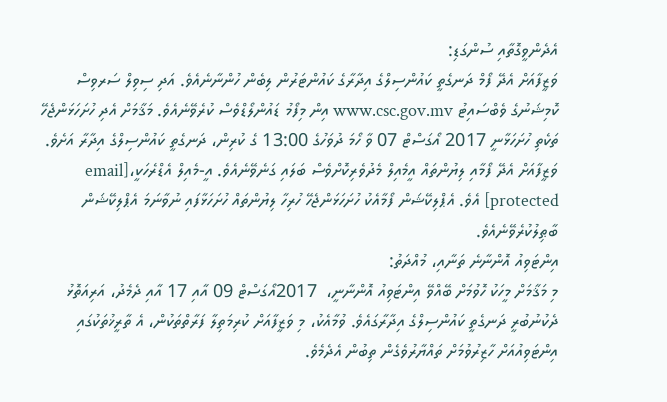އެދެންވީގޮތާއި ސުންގަޑި:
ވަޒީފާއަށް އެދޭ ފޯމް ދަނގެތީ ކައުންސިލްގެ އިދާރާގެ ކައުންޓަރުން ލިބެން ހުންނާނެއެވެ. އަދި ސިވިލް ސަރވިސް ކޮމިޝަނުގެ ވެބްސައިޓު www.csc.gov.mv އިން މިފޯމު ޑައުންލޯޑްވެސް ކުރެވޭނެއެވެ. މަޤާމަށް އެދި ހުށަހަޅަންޖެހޭ ތަކެތި ހުށަހަޅާނީ 2017 އޯގަސްޓް 07 ވާ ހޯމަ ދުވަހުގެ 13:00 ގެ ކުރިން، ދަނގެތީ ކައުންސިލްގެ އިދާރާ އަށެވެ. ވަޒީފާއަށް އެދޭ ފޯމާއި ލިޔުންތައް އީމެއިލް މެދުވެރިކޮށްވެސް ބަލައި ގަނެވޭނެއެވެ. އީ-މެއިލް އެޑްރެހަކީ،[email protected] އެވެ. އެޕްލިކޭޝަން ފޯމާއެކު ހުށަހަޅަންޖެހޭ ހުރިހާ ލިޔުންތައް ހުށަހަޅާފައި ނުވާނަމަ އެޕްލިކޭޝަން ބާޠިލުކުރެވޭނެއެވެ.
އިންޓަވިއު އޮންނާނެ ތަނާއި، މުއްދަތު:
މި މަޤާމަށް މީހަކު ހޮވުމަށް ބޭއްވޭ އިންޓަވިއު އޮންނާނީ،  2017އޯގަސްޓް 09 އާއި 17 އާއި ދެމެދު، އަރިއަތޮޅު ދެކުނުބުރީ ދަނގެތީ ކައުންސިލްގެ އިދާރާގައެވެ. ވުމާއެކު، މި ވަޒީފާއަށް ކުރިމަތިލާ ފަރާތްތަކުން، އެ ތާރީޚުތަކުގައި އިންޓަވިއުއަށް ހާޒިރުވުމަށް ތައްޔާރުވެގެން ތިބުން އެދެމެވެ.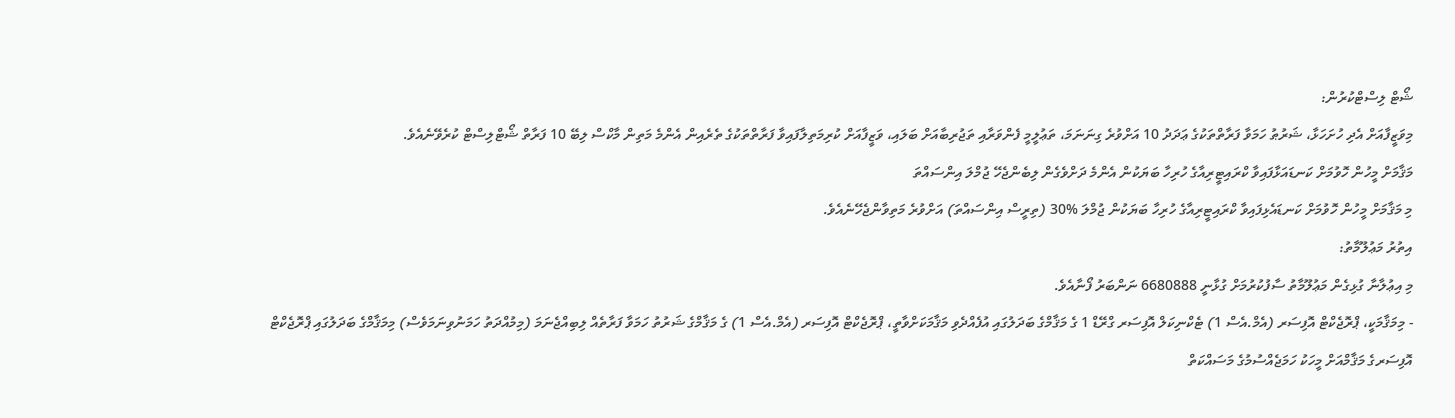ޝޯޓް ލިސްޓްކުރުން:
މިވަޒީފާއަށް އެދި ހުށަހަޅާ، ޝަރުޠު ހަމަވާ ފަރާތްތަކުގެ ޢަދަދު 10 އަށްވުރެ ގިނަނަމަ، ތަޢުލީމީ ފެންވަރާއި ތަޖުރިބާއަށް ބަލައި، ވަޒީފާއަށް ކުރިމަތިލާފައިވާ ފަރާތްތަކުގެ ތެރެއިން އެންމެ މަތިން މާކްސް ލިބޭ 10 ފަރާތް ޝޯޓްލިސްޓް ކުރެވޭނެއެވެ.
މަޤާމަށް މީހުން ހޮވުމަށް ކަނޑައަޅާފައިވާ ކްރައިޓީރިއާގެ ހުރިހާ ބަޔަކުން އެންމެ ދަށްވެގެން ލިބެންޖެހޭ ޖުމްލަ އިންސައްތަ
މި މަޤާމަށް މީހުން ހޮވުމަށް ކަނޑައެޅިފައިވާ ކްރައިޓީރިއާގެ ހުރިހާ ބަޔަކުން ޖުމްލަ %30 (ތިރީސް އިންސައްތަ) އަށްވުރެ މަތިވާންޖެހޭނެއެވެ.
އިތުރު މަޢުލޫމާތު:
މި އިޢުލާނާ ގުޅިގެން މަޢުލޫމާތު ސާފުކުރުމަށް ގުޅާނީ 6680888 ނަންބަރު ފޯނާއެވެ.
- މިމަޤާމަކީ، ޕްރޮޖެކްޓް އޮފިސަރ (އެމް.އެސް 1) ޓެކްނިކަލް އޮފިސަރ ގްރޭޑް 1 ގެ މަޤާމްގެ ބަދަލުގައި އުފެއްދެވި މަޤާމަކަށްވާތީ، ޕްރޮޖެކްޓް އޮފިސަރ (އެމް.އެސް 1) ގެ މަޤާމްގެ ޝަރުތު ހަމަވާ ފަރާތެއް ލިބިއްޖެނަމަ (މިމުއްދަތު ހަމަނުވިނަމަވެސް) މިމަޤާމްގެ ބަދަލުގައި ޕްރޮޖެކްޓް އޮފިސަރގެ މަޤާމްއަށް މީހަކު ހަމަޖެއްސުމުގެ މަސައްކަތް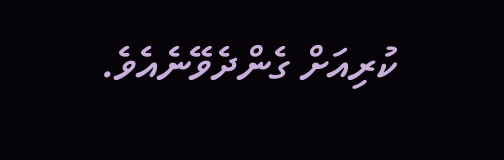ކުރިއަށް ގެންދެވޭނެއެވެ.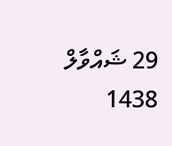29 ޝައްވާލް 1438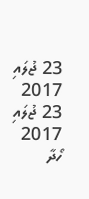23 ޖުލައި 2017
23 ޖުލައި 2017
ހޯދާ